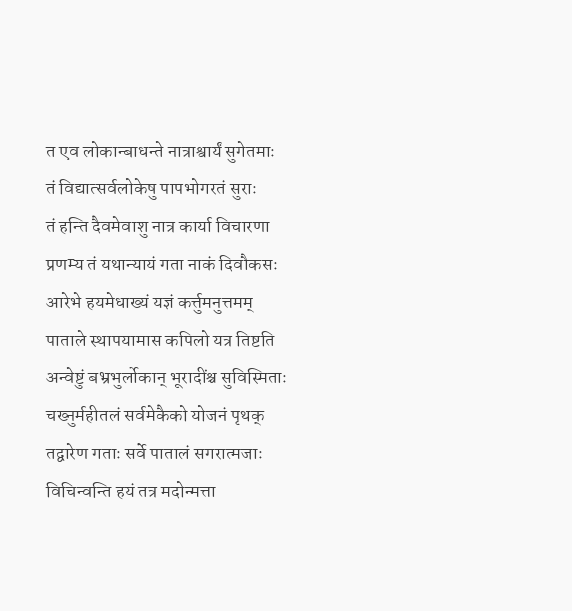त एव लोकान्बाधन्ते नात्राश्वार्यं सुगेतमाः
तं विद्यात्सर्वलोकेषु पापभोगरतं सुराः
तं हन्ति दैवमेवाशु नात्र कार्या विचारणा
प्रणम्य तं यथान्यायं गता नाकं दिवौकसः
आरेभे हयमेधाख्यं यज्ञं कर्त्तुमनुत्तमम्
पाताले स्थापयामास कपिलो यत्र तिष्टति
अन्वेष्टुं बभ्रभुर्लोकान् भूरादींश्च सुविस्मिताः
चख्नुर्महीतलं सर्वमेकैको योजनं पृथक्
तद्वारेण गताः सर्वे पातालं सगरात्मजाः
विचिन्वन्ति हयं तत्र मदोन्मत्ता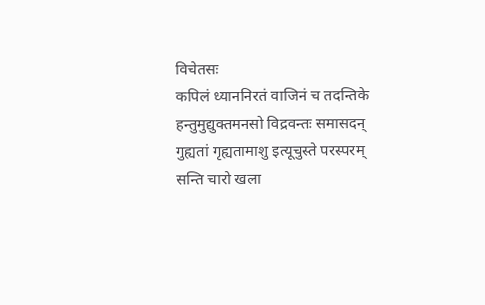विचेतसः
कपिलं ध्याननिरतं वाजिनं च तदन्तिके
हन्तुमुद्युक्तमनसो विद्रवन्तः समासदन्
गुह्यतां गृह्यतामाशु इत्यूचुस्ते परस्परम्
सन्ति चारो खला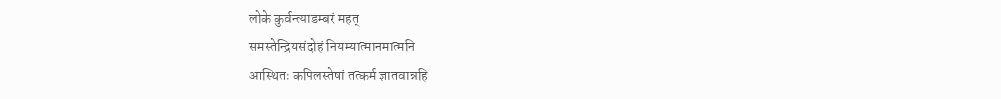लोके कुर्वन्त्याडम्बरं महत्
समस्तेन्द्रियसंदोहं नियम्यात्मानमात्मनि
आस्थितः कपिलस्तेषां तत्कर्म ज्ञातवान्नहि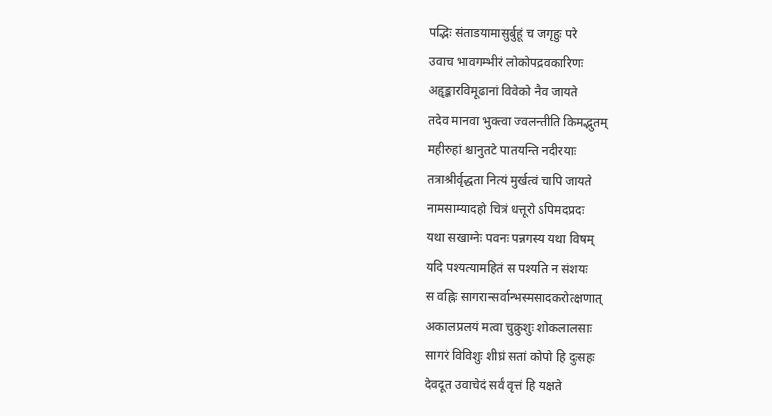पद्भिः संताडयामासुर्बुहूं च जगृहुः परे
उवाच भावगम्भीरं लोकोपद्रवकारिणः
अहॄङ्कारविमूढानां विवेको नैव जायते
तदेव मानवा भुक्त्वा ज्वलन्तीति किमद्भुतम्
महीरुहां श्चानुतटे पातयन्ति नदीरयाः
तत्राश्रीर्वृद्धता नित्यं मुर्खत्वं चापि जायते
नामसाम्यादहो चित्रं धत्तूरो ऽपिमदप्रदः
यथा सखाग्नेः पवनः पन्नगस्य यथा विषम्
यदि पश्यत्यामहितं स पश्यति न संशयः
स वह्निः सागरान्सर्वान्भस्मसादकरोत्क्षणात्
अकालप्रलयं मत्वा चुक्रुशुः शोकलालसाः
सागरं विविशुः शीघ्रं सतां कोपो हि दुःसहः
देवदूत उवाचेदं सर्वं वृत्तं हि यक्षते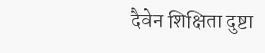दैवेन शिक्षिता दुष्टा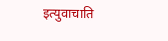इत्युवाचाति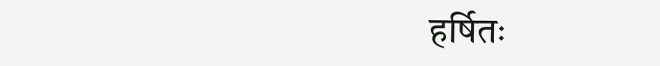हर्षितः